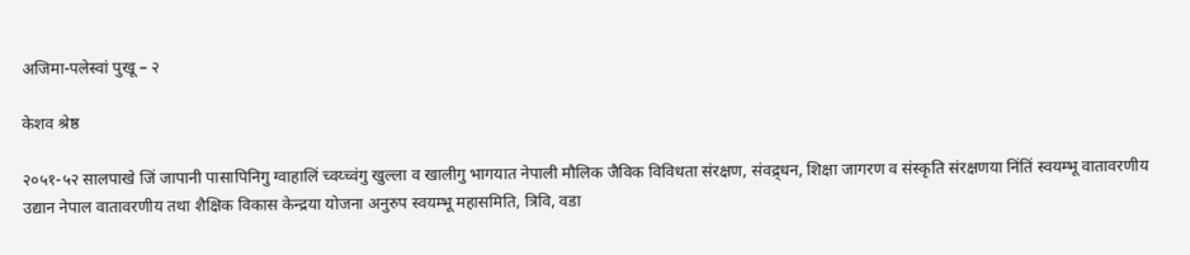अजिमा-पलेस्वां पुखू – २

केशव श्रेष्ठ

२०५१-५२ सालपाखे जिं जापानी पासापिनिगु ग्वाहालिं च्वय्च्वंगु खुल्ला व खालीगु भागयात नेपाली मौलिक जैविक विविधता संरक्षण, संवद्र्धन, शिक्षा जागरण व संस्कृति संरक्षणया निंतिं स्वयम्भू वातावरणीय उद्यान नेपाल वातावरणीय तथा शैक्षिक विकास केन्द्रया योजना अनुरुप स्वयम्भू महासमिति, त्रिवि, वडा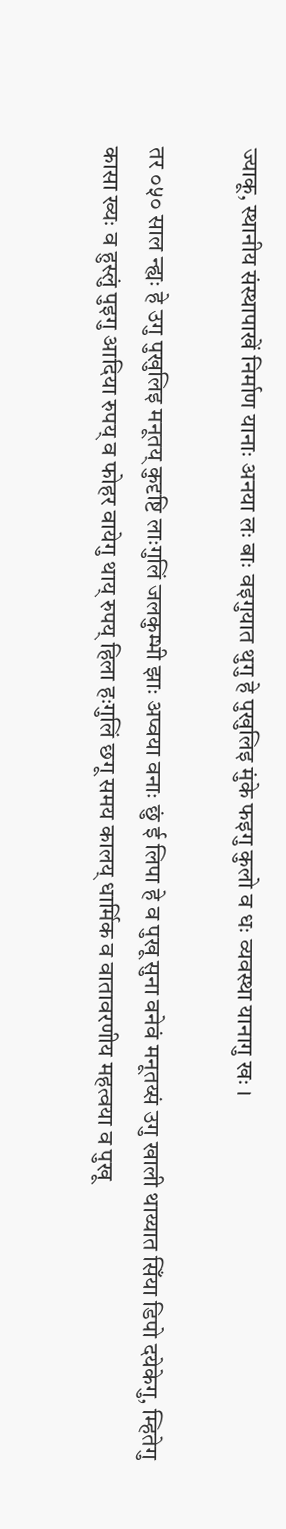ज्याकू, स्थानीय संस्थापाखें निर्माण यानाः अनया लः बाः वइगुयात थुगु हे पुखुलिइ मुंके फइगु कुलो व धः व्यवस्था यानागु खः ।

तर ०५० साल न्ह्यः हे उगु पुखुलिइ मनूतय् कुदृष्टि लाःगुलिं जलकुम्भी झाः अप्वया वनाः छुं ई लिपा हे व पुखू सुना वनेवं मनूतय्सं उगु खाली थाय्यात सिँया डिपो दयेकेगु, म्हितेगु कासा ख्यः व हुस्लुं पुइगु आदिया रुपय् व फोहर वायेगु थाय् रुपय् हिला हःगुलिं छगू समय कालय् धार्मिक व वातावरणीय महत्वया व पुखू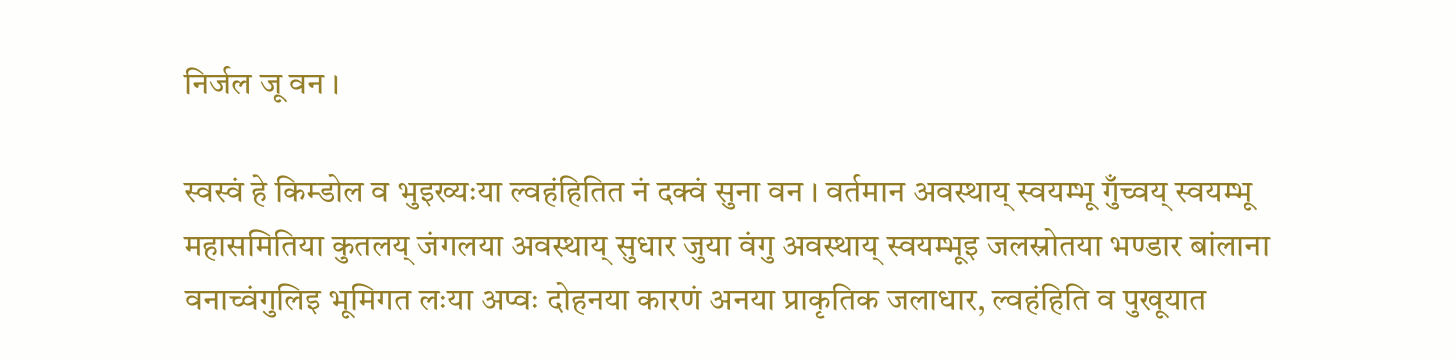निर्जल जू वन ।

स्वस्वं हे किम्डोल व भुइख्यःया ल्वहंहितित नं दक्वं सुना वन । वर्तमान अवस्थाय् स्वयम्भू गुँच्वय् स्वयम्भू महासमितिया कुतलय् जंगलया अवस्थाय् सुधार जुया वंगु अवस्थाय् स्वयम्भूइ जलस्रोतया भण्डार बांलाना वनाच्वंगुलिइ भूमिगत लःया अप्वः दोहनया कारणं अनया प्राकृतिक जलाधार, ल्वहंहिति व पुखूयात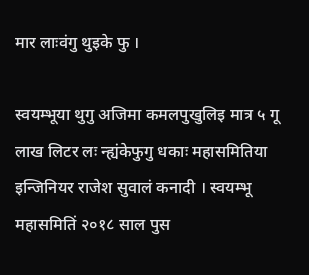मार लाःवंगु थुइके फु ।

स्वयम्भूया थुगु अजिमा कमलपुखुलिइ मात्र ५ गू लाख लिटर लः न्ह्यंकेफुगु धकाः महासमितिया इन्जिनियर राजेश सुवालं कनादी । स्वयम्भू महासमितिं २०१८ साल पुस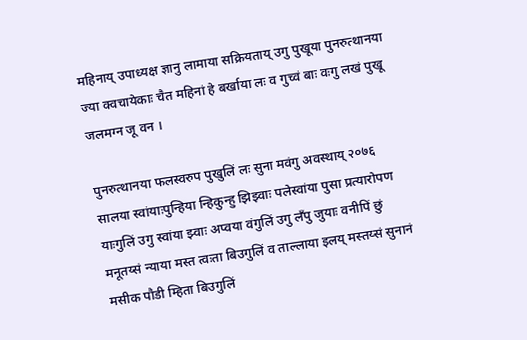महिनाय् उपाध्यक्ष ज्ञानु लामाया सक्रियताय् उगु पुखूया पुनरुत्थानया ज्या क्वचायेकाः चैत महिनां हे बर्खाया लः व गुच्वं बाः वःगु लखं पुखू जलमग्न जू वन ।

पुनरुत्थानया फलस्वरुप पुखुलिं लः सुना मवंगु अवस्थाय् २०७६ सालया स्वांयाःपुन्हिया न्हिकुन्हु झिझ्वाः पलेस्वांया पुसा प्रत्यारोपण याःगुलिं उगु स्वांया झ्वाः अप्वया वंगुलिं उगु लँपु जुयाः वनीपिं छुं मनूतय्सं न्याया मस्त त्वःता बिउगुलिं व ताल्लाया इलय् मस्तय्सं सुनानं मसीक पौडी म्हिता बिउगुलिं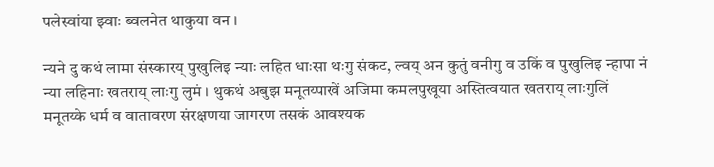पलेस्वांया झ्वाः ब्वलनेत थाकुया वन ।

न्यने दु कथं लामा संस्कारय् पुखुलिइ न्याः लहित धाःसा थःगु संकट, ल्वय् अन कुतुं वनीगु व उकिं व पुखुलिइ न्हापा नं न्या लहिनाः खतराय् लाःगु लुमं । थुकथं अबुझ मनूतय्पाखें अजिमा कमलपुखूया अस्तित्वयात खतराय् लाःगुलिं मनूतय्के धर्म व वातावरण संरक्षणया जागरण तसकं आवश्यक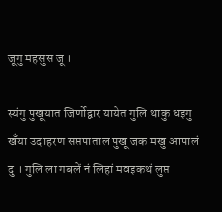जूगु महसुस जू ।

स्यंगु पुखूयात जिर्णोद्वार यायेत गुलि थाकु धइगु खँया उदाहरण सप्तपाताल पुखू जक मखु आपालं दु । गुलि ला गबलें नं लिहां मवइकथं लुप्त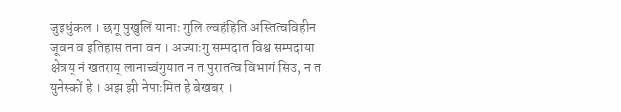जुइधुंकल । छगू पुखुलिं यानाः गुलि ल्वहंहिति अस्तित्वविहीन जूवन व इतिहास तना वन । अज्याःगु सम्पदात विश्व सम्पदाया क्षेत्रय् नं खतराय् लानाच्वंगुयात न त पुरातत्व विभागं सिउ, न त युनेस्कों हे । अझ झी नेपाःमित हे बेखबर ।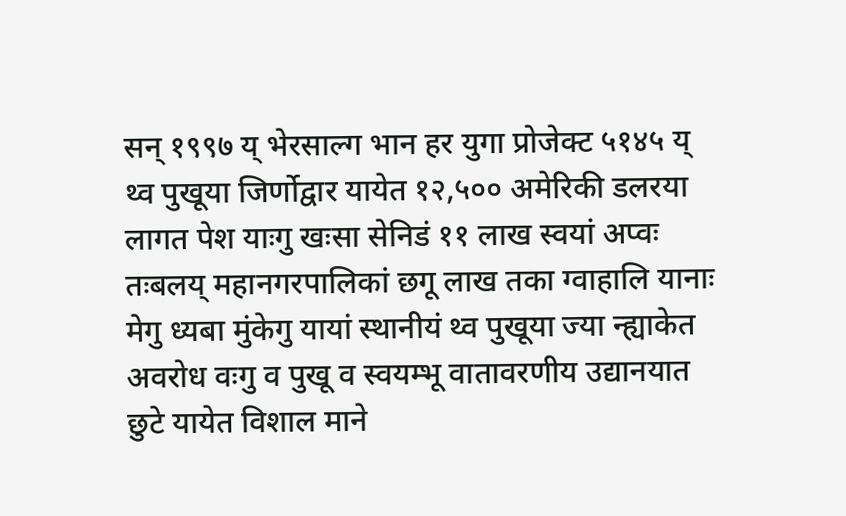सन् १९९७ य् भेरसाल्ग भान हर युगा प्रोजेक्ट ५१४५ य् थ्व पुखूया जिर्णोद्वार यायेत १२,५०० अमेरिकी डलरया लागत पेश याःगु खःसा सेनिडं ११ लाख स्वयां अप्वः तःबलय् महानगरपालिकां छगू लाख तका ग्वाहालि यानाः मेगु ध्यबा मुंकेगु यायां स्थानीयं थ्व पुखूया ज्या न्ह्याकेत अवरोध वःगु व पुखू व स्वयम्भू वातावरणीय उद्यानयात छुटे यायेत विशाल माने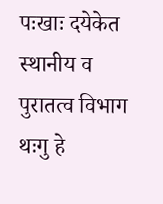पःखाः दयेकेत स्थानीय व पुरातत्व विभाग थःगु हे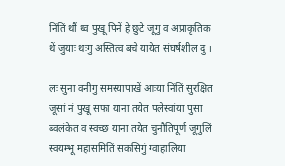निंतिं थौं थ्व पुखू पिनें हे छुटे जूगु व अप्राकृतिक थें जुयाः थःगु अस्तित्व बचे यायेत संघर्षशील दु ।

लः सुना वनीगु समस्यापाखें आःया निंतिं सुरक्षित जूसां नं पुखू सफा याना तयेत पलेस्वांया पुसा ब्वलंकेत व स्वच्छ याना तयेत चुनौतिपूर्ण जूगुलिं स्वयम्भू महासमितिं सकसिगुं ग्वाहालिया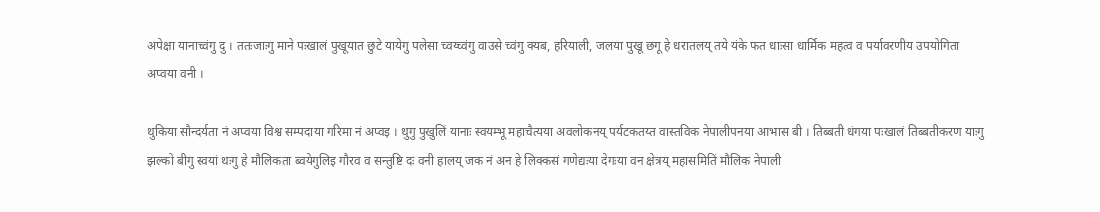अपेक्षा यानाच्वंगु दु । ततःजाःगु माने पःखालं पुखूयात छुटे यायेगु पलेसा च्वय्च्वंगु वाउसे च्वंगु क्यब, हरियाली, जलया पुखू छगू हे धरातलय् तये यंके फत धाःसा धार्मिक महत्व व पर्यावरणीय उपयोगिता अप्वया वनी ।

थुकिया सौन्दर्यता नं अप्वया विश्व सम्पदाया गरिमा नं अप्वइ । थुगु पुखुलिं यानाः स्वयम्भू महाचैत्यया अवलोकनय् पर्यटकतय्त वास्तविक नेपालीपनया आभास बी । तिब्बती धंगया पःखालं तिब्बतीकरण याःगु झल्को बीगु स्वयां थःगु हे मौलिकता ब्वयेगुलिइ गौरव व सन्तुष्टि दः वनी हालय् जक नं अन हे लिक्कसं गणेद्यःया देगःया वन क्षेत्रय् महासमितिं मौलिक नेपाली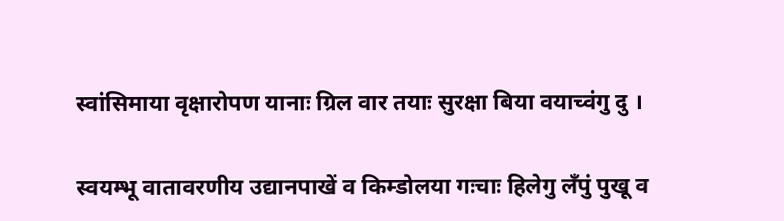स्वांसिमाया वृक्षारोपण यानाः ग्रिल वार तयाः सुरक्षा बिया वयाच्वंगु दु ।

स्वयम्भू वातावरणीय उद्यानपाखें व किम्डोलया गःचाः हिलेगु लँपुं पुखू व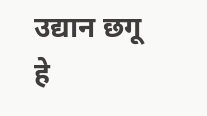उद्यान छगू हे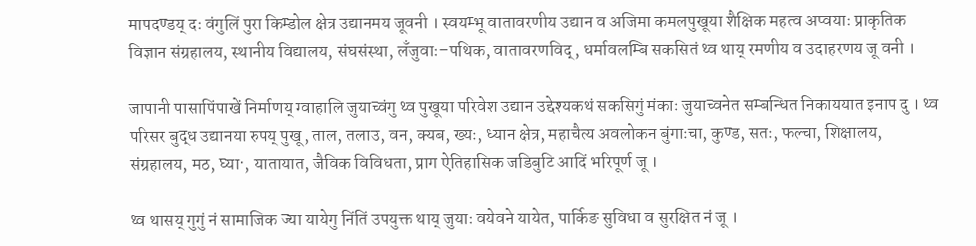मापदण्डय् दः वंगुलिं पुरा किम्डोल क्षेत्र उद्यानमय जूवनी । स्वयम्भू वातावरणीय उद्यान व अजिमा कमलपुखूया शैक्षिक महत्व अप्वयाः प्राकृतिक विज्ञान संग्रहालय, स्थानीय विद्यालय, संघसंस्था, लँजुवाः–पथिक, वातावरणविद्, धर्मावलम्बि सकसितं थ्व थाय् रमणीय व उदाहरणय जू वनी ।

जापानी पासापिंपाखें निर्माणय् ग्वाहालि जुयाच्वंगु थ्व पुखूया परिवेश उद्यान उद्देश्यकथं सकसिगुं मंकाः जुयाच्वनेत सम्बन्धित निकाययात इनाप दु । थ्व परिसर बुद्ध उद्यानया रुपय् पुखू, ताल, तलाउ, वन, क्यब, ख्यः, ध्यान क्षेत्र, महाचैत्य अवलोकन बुंगाःचा, कुण्ड, सतः, फल्चा, शिक्षालय, संग्रहालय, मठ, घ्या·, यातायात, जैविक विविधता, प्राग ऐतिहासिक जडिबुटि आदिं भरिपूर्ण जू ।

थ्व थासय् गुगुं नं सामाजिक ज्या यायेगु निंतिं उपयुक्त थाय् जुयाः वयेवने यायेत, पार्किङ सुविधा व सुरक्षित नं जू ।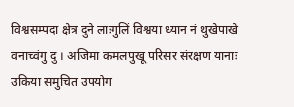विश्वसम्पदा क्षेत्र दुने लाःगुलिं विश्वया ध्यान नं थुखेपाखे वनाच्वंगु दु । अजिमा कमलपुखू परिसर संरक्षण यानाः उकिया समुचित उपयोग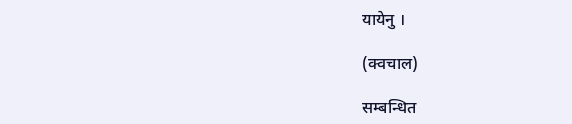यायेनु ।

(क्वचाल)

सम्बन्धित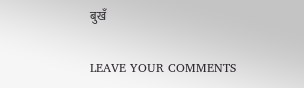बुखँ

LEAVE YOUR COMMENTS